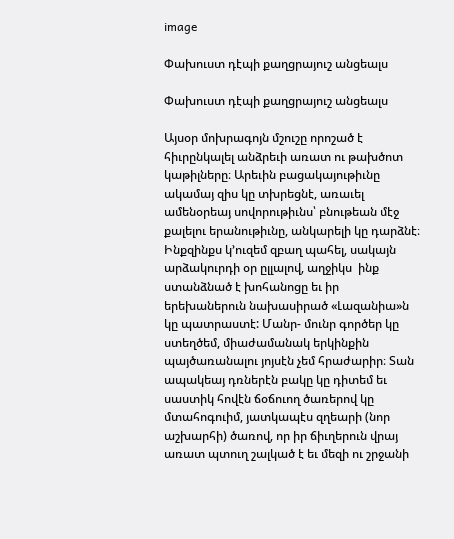image

Փախուստ դէպի քաղցրայուշ անցեալս

Փախուստ դէպի քաղցրայուշ անցեալս

Այսօր մոխրագոյն մշուշը որոշած է հիւրընկալել անձրեւի առատ ու թախծոտ կաթիլները։ Արեւին բացակայութիւնը ակամայ զիս կը տխրեցնէ, առաւել ամենօրեայ սովորութիւնս՝ բնութեան մէջ քալելու երանութիւնը, անկարելի կը դարձնէ։ Ինքզինքս կ՚ուզեմ զբաղ պահել, սակայն արձակուրդի օր ըլլալով, աղջիկս  ինք ստանձնած է խոհանոցը եւ իր երեխաներուն նախասիրած «Լազանիա»ն կը պատրաստէ: Մանր- մունր գործեր կը ստեղծեմ, միաժամանակ երկինքին պայծառանալու յոյսէն չեմ հրաժարիր։ Տան ապակեայ դռներէն բակը կը դիտեմ եւ սաստիկ հովէն ճօճուող ծառերով կը մտահոգուիմ, յատկապէս զղեարի (նոր աշխարհի) ծառով, որ իր ճիւղերուն վրայ առատ պտուղ շալկած է եւ մեզի ու շրջանի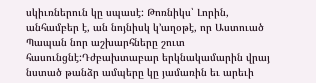սկիւռներուն կը սպասէ: Թոռնիկս՝ Լորին, անհամբեր է, ան նոյնիսկ կ՚աղօթէ, որ Աստուած Պապան նոր աշխարհները շուտ հասունցնէ:Դժբախտաբար երկնակամարին վրայ նստած թանձր ամպերը կը յամառին եւ արեւի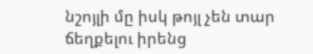նշոյլի մը իսկ թոյլ չեն տար ճեղքելու իրենց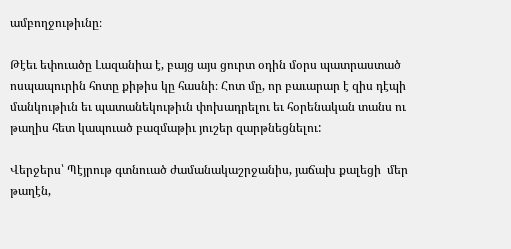ամբողջութիւնը։

Թէեւ եփուածը Լազանիա է, բայց այս ցուրտ օդին մօրս պատրաստած ոսպապուրին հոտը քիթիս կը հասնի։ Հոտ մը, որ բաւարար է զիս դէպի  մանկութիւն եւ պատանեկութիւն փոխադրելու եւ հօրենական տանս ու թաղիս հետ կապուած բազմաթիւ յուշեր զարթնեցնելու:

Վերջերս՝ Պէյրութ գտնուած ժամանակաշրջանիս, յաճախ քալեցի  մեր  թաղէն,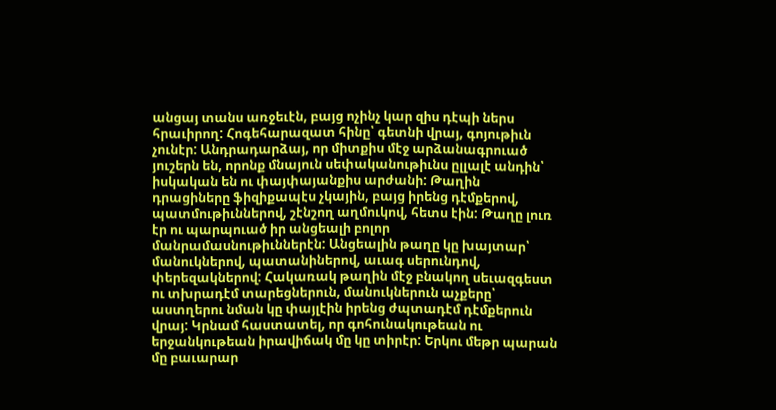անցայ տանս առջեւէն, բայց ոչինչ կար զիս դէպի ներս հրաւիրող: Հոգեհարազատ հինը՝ գետնի վրայ, գոյութիւն չունէր: Անդրադարձայ, որ միտքիս մէջ արձանագրուած յուշերն են, որոնք մնայուն սեփականութիւնս ըլլալէ անդին՝ իսկական են ու փայփայանքիս արժանի: Թաղին դրացիները ֆիզիքապէս չկային, բայց իրենց դէմքերով, պատմութիւններով, շէնշող աղմուկով, հետս էին: Թաղը լուռ էր ու պարպուած իր անցեալի բոլոր մանրամասնութիւններէն: Անցեալին թաղը կը խայտար՝ մանուկներով, պատանիներով, աւագ սերունդով, փերեզակներով: Հակառակ թաղին մէջ բնակող սեւազգեստ ու տխրադէմ տարեցներուն, մանուկներուն աչքերը՝ աստղերու նման կը փայլէին իրենց ժպտադէմ դէմքերուն վրայ: Կրնամ հաստատել, որ գոհունակութեան ու երջանկութեան իրավիճակ մը կը տիրէր: Երկու մեթր պարան մը բաւարար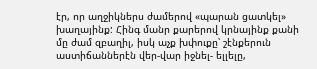էր, որ աղջիկներս ժամերով «պարան ցատկել» խաղայինք: Հինգ մանր քարերով կրնայինք քանի մը ժամ զբաղիլ, իսկ աչք խփուքը՝ շէնքերուն  աստիճաններէն վեր-վար իջնել- ելլելը,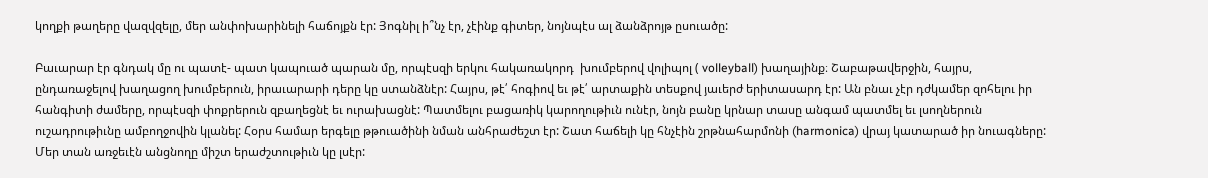կողքի թաղերը վազվզելը, մեր անփոխարինելի հաճոյքն էր: Յոգնիլ ի՞նչ էր, չէինք գիտեր, նոյնպէս ալ ձանձրոյթ ըսուածը:

Բաւարար էր գնդակ մը ու պատէ- պատ կապուած պարան մը, որպէսզի երկու հակառակորդ  խումբերով վոլիպոլ ( volleyball) խաղայինք։ Շաբաթավերջին, հայրս, ընդառաջելով խաղացող խումբերուն, իրաւարարի դերը կը ստանձնէր: Հայրս, թէ՛ հոգիով եւ թէ՛ արտաքին տեսքով յաւերժ երիտասարդ էր: Ան բնաւ չէր դժկամեր զոհելու իր հանգիտի ժամերը, որպէսզի փոքրերուն զբաղեցնէ եւ ուրախացնէ: Պատմելու բացառիկ կարողութիւն ունէր, նոյն բանը կրնար տասը անգամ պատմել եւ լսողներուն ուշադրութիւնը ամբողջովին կլանել: Հօրս համար երգելը թթուածինի նման անհրաժեշտ էր: Շատ հաճելի կը հնչէին շրթնահարմոնի (harmonica) վրայ կատարած իր նուագները: Մեր տան առջեւէն անցնողը միշտ երաժշտութիւն կը լսէր: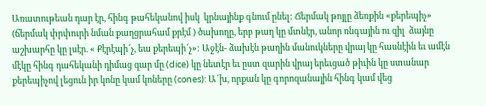Առատութեան դար էր, հինգ թահեկանով իսկ  կրնայինք գնում ընել: Ճերմակ թոյլը ձեռքին «քերեպիչ» (ճերմակ փրփուրի նման քաղցրահամ քրէմ ) ծախողը, երբ թաղ կը մտնէր, անոր ռնգային ու զիլ  ձայնը աշխարհը կը լսէր. « Քէրէպի՜չ, եա քերեպի՜չ»: Աջէն- ձախէն թաղին մանուկները վրայ կը հասնէին եւ ամէն մէկը հինգ դահեկանի դիմաց զար մը (dice) կը նետէր եւ ըստ զարին վրայ երեւցած թիւին կը ստանար քերեպիչով լեցուն իր կոնը կամ կոները (cones): Ա՜խ, որքան կը գորոզանային հինգ կամ վեց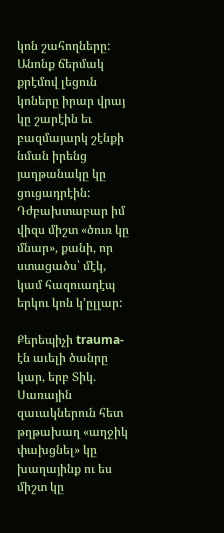կոն շահողները: Անոնք ճերմակ քրէմով լեցուն կոները իրար վրայ կը շարէին եւ բազմայարկ շէնքի նման իրենց յաղթանակը կը ցուցադրէին: Դժբախտաբար իմ վիզս միշտ «ծուռ կը մնար», քանի, որ ստացածս՝ մէկ, կամ հազուադէպ երկու կոն կ՚ըլլար:

Քերեպիչի trauma-էն աւելի ծանրը կար, երբ Տիկ. Սառային զաւակներուն հետ թղթախաղ «աղջիկ փախցնել» կը խաղայինք ու ես միշտ կը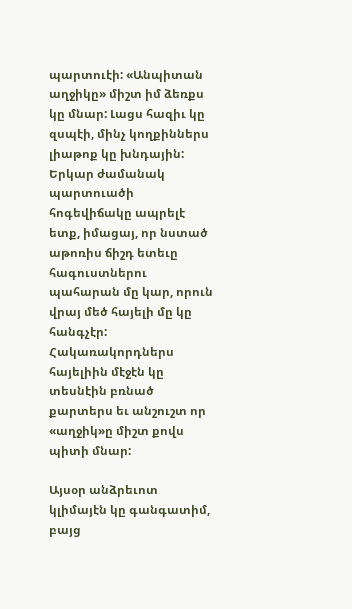պարտուէի: «Անպիտան աղջիկը» միշտ իմ ձեռքս կը մնար: Լացս հազիւ կը զսպէի, մինչ կողքիններս լիաթոք կը խնդային: Երկար ժամանակ պարտուածի հոգեվիճակը ապրելէ ետք, իմացայ, որ նստած աթոռիս ճիշդ ետեւը հագուստներու պահարան մը կար, որուն վրայ մեծ հայելի մը կը հանգչէր: Հակառակորդներս հայելիին մէջէն կը տեսնէին բռնած քարտերս եւ անշուշտ որ «աղջիկ»ը միշտ քովս պիտի մնար:

Այսօր անձրեւոտ կլիմայէն կը գանգատիմ, բայց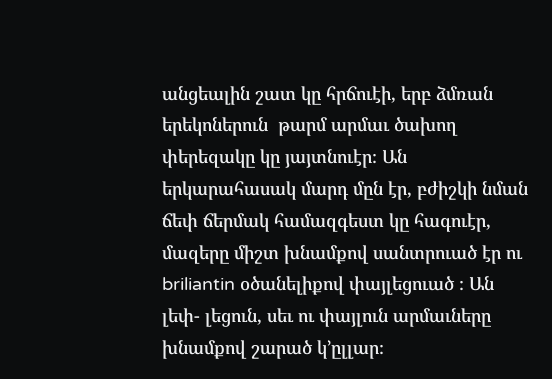անցեալին շատ կը հրճուէի, երբ ձմռան երեկոներուն  թարմ արմաւ ծախող փերեզակը կը յայտնուէր։ Ան երկարահասակ մարդ մըն էր, բժիշկի նման ճեփ ճերմակ համազգեստ կը հագուէր, մազերը միշտ խնամքով սանտրուած էր ու briliantin օծանելիքով փայլեցուած ։ Ան լեփ- լեցուն, սեւ ու փայլուն արմաւները խնամքով շարած կ՚ըլլար։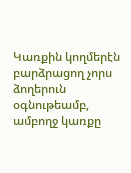Կառքին կողմերէն բարձրացող չորս ձողերուն օգնութեամբ, ամբողջ կառքը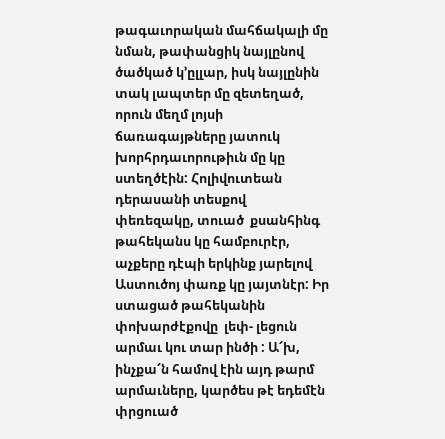թագաւորական մահճակալի մը նման, թափանցիկ նայլընով ծածկած կ՚ըլլար, իսկ նայլընին տակ լապտեր մը զետեղած, որուն մեղմ լոյսի ճառագայթները յատուկ խորհրդաւորութիւն մը կը ստեղծէին: Հոլիվուտեան դերասանի տեսքով  փեռեզակը, տուած  քսանհինգ թահեկանս կը համբուրէր, աչքերը դէպի երկինք յարելով Աստուծոյ փառք կը յայտնէր: Իր ստացած թահեկանին փոխարժէքովը  լեփ- լեցուն արմաւ կու տար ինծի : Ա՜խ, ինչքա՜ն համով էին այդ թարմ արմաւները, կարծես թէ եդեմէն փրցուած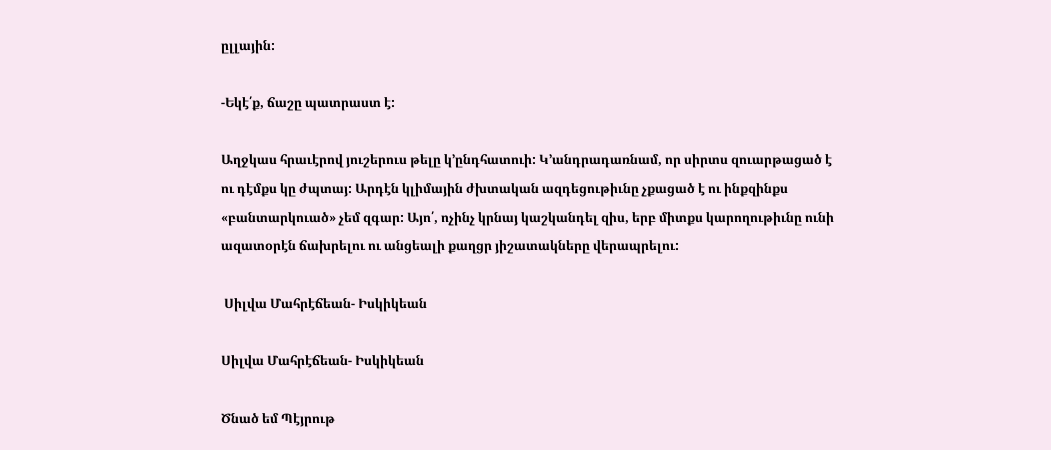ըլլային:

-Եկէ՛ք, ճաշը պատրաստ է:

Աղջկաս հրաւէրով յուշերուս թելը կ՚ընդհատուի: Կ՚անդրադառնամ, որ սիրտս զուարթացած է ու դէմքս կը ժպտայ: Արդէն կլիմային ժխտական ազդեցութիւնը չքացած է ու ինքզինքս «բանտարկուած» չեմ զգար: Այո՛, ոչինչ կրնայ կաշկանդել զիս, երբ միտքս կարողութիւնը ունի ազատօրէն ճախրելու ու անցեալի քաղցր յիշատակները վերապրելու:

 Սիլվա Մահրէճեան- Իսկիկեան

Սիլվա Մահրէճեան- Իսկիկեան

Ծնած եմ Պէյրութ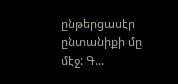ընթերցասէր ընտանիքի մը մէջ: Գ...